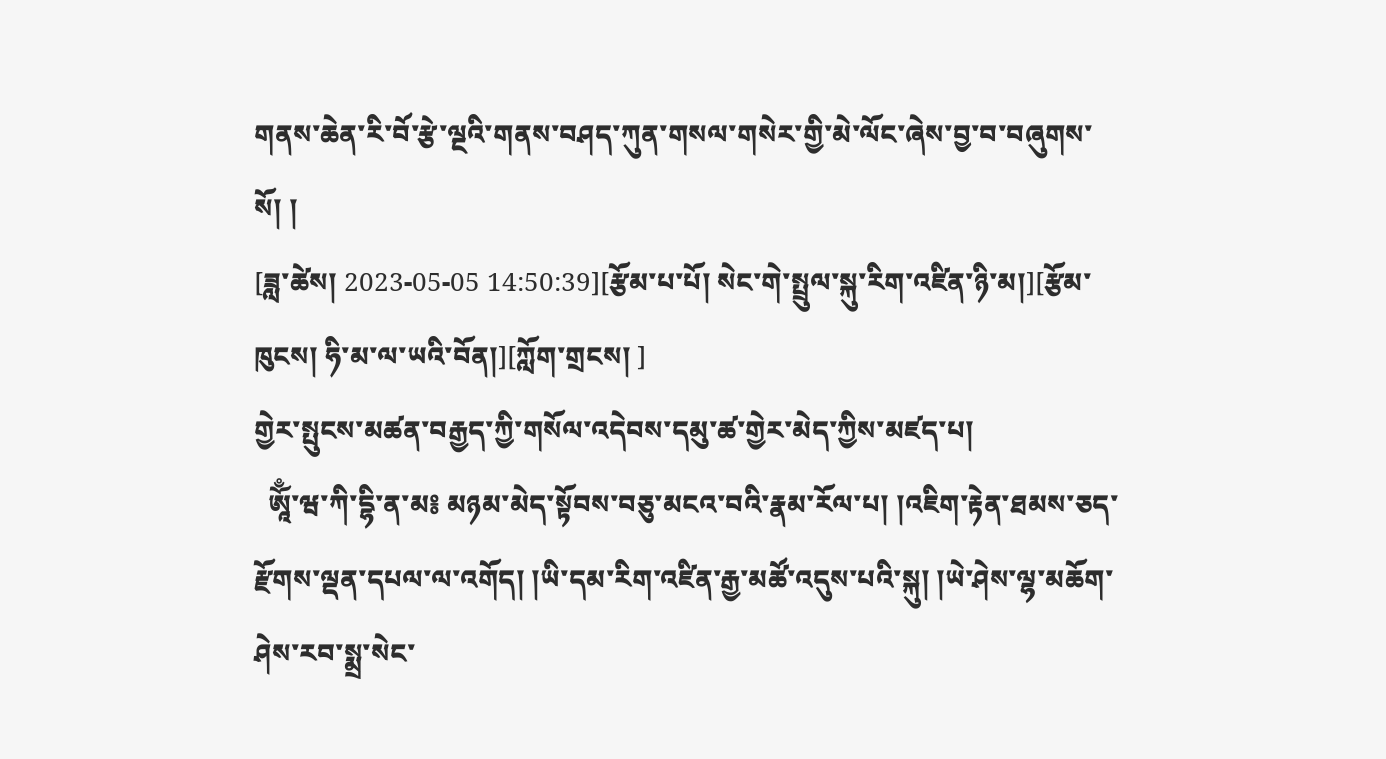གནས་ཆེན་རི་བོ་རྩེ་ལྔའི་གནས་བཤད་ཀུན་གསལ་གསེར་གྱི་མེ་ལོང་ཞེས་བྱ་བ་བཞུགས་སོ། །
[ཟླ་ཚེས། 2023-05-05 14:50:39][རྩོམ་པ་པོ། སེང་གེ་སྤྲུལ་སྐུ་རིག་འཛིན་ཉི་མ།][རྩོམ་ཁུངས། ཧི་མ་ལ་ཡའི་བོན།][ཀློག་གྲངས། ]
གྱེར་སྤུངས་མཚན་བརྒྱད་ཀྱི་གསོལ་འདེབས་དམུ་ཚ་གྱེར་མེད་ཀྱིས་མཛད་པ།
  ཨཱོྃ་ཝ་ཀི་དྷི་ན་མ༔ མཉམ་མེད་སྟོབས་བཅུ་མངའ་བའི་རྣམ་རོལ་པ། །འཇིག་རྟེན་ཐམས་ཅད་རྫོགས་ལྡན་དཔལ་ལ་འགོད། །ཡི་དམ་རིག་འཛིན་རྒྱ་མཚོ་འདུས་པའི་སྐུ། །ཡེ་ཤེས་ལྷ་མཆོག་ཤེས་རབ་སྨྲ་སེང་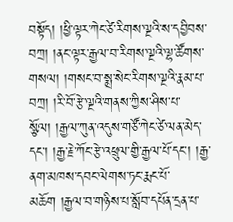བསྟོད། །ཕྱི་ལྟར་ཀེང་ཙེ་རིགས་ལྔའི་ས་དབྱིབས་བཀྲ། །ནང་ལྟར་རྒྱལ་བ་རིགས་ལྔའི་ལྷ་ཚོགས་གསལ། །གསང་བ་སྨྲ་སེང་རིགས་ལྔའི་རྣམ་པ་བཀྲ། །རི་བོ་རྩེ་ལྔའི་གནས་ཀྱིས་ཤིས་པ་སྩོལ། །རྒྱལ་ཀུན་འདུས་གཙོ་ཀེང་ཙེ་ལན་མེད་དང་། །རྒྱ་རྗེ་ཀོང་རྩེ་འཕྲུལ་གྱི་རྒྱལ་པོ་དང་། །རྒྱ་ནག་མཁས་དབང་ལེགས་ཏང་རྨང་པོ་མཆོག །རྒྱལ་བ་གཉིས་པ་སློབ་དཔོན་དྲན་པ་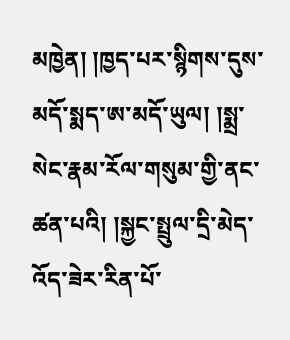མཁྱེན། །ཁྱད་པར་སྙིགས་དུས་མདོ་སྨད་ཨ་མདོ་ཡུལ། །སྨྲ་སེང་རྣམ་རོལ་གསུམ་གྱི་ནང་ཚན་པའི། །སྐྱང་སྤྲུལ་དྲི་མེད་འོད་ཟེར་རིན་པོ་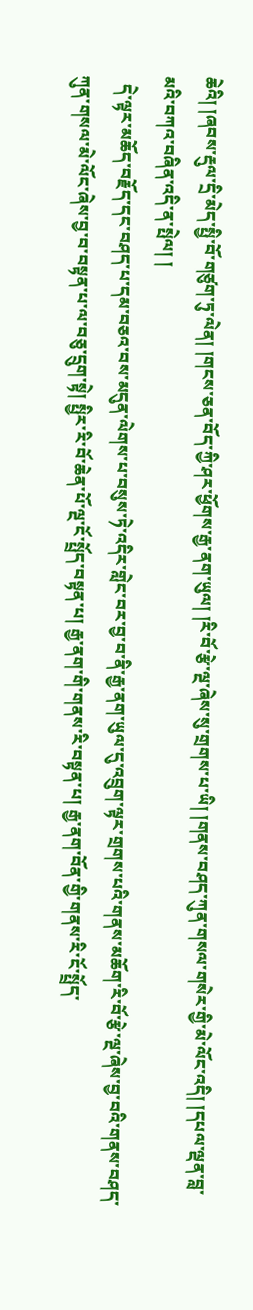ཆེའི། །ཞབས་རྡུལ་དྲི་མེད་སྤྱི་བོ་གཙུག་ཏུ་ལེན། །གངས་ཅན་བོད་ཀྱི་ཤར་ཕྱོགས་རྒྱ་ནག་ཡུལ། །རི་བོ་རྩེ་ལྔ་ཞེས་སུ་གྲགས་པ་ཡི། །གནས་བཤད་ཀུན་གསལ་གསེར་གྱི་མེ་ལོང་འདི། །དཔལ་ལྡན་བླ་མའི་བཀའ་བཞིན་འདི་ན་སྤེལ། །
  དེ་ལྟར་མཆོད་བརྗོད་དང་བཤད་པ་དམ་བཅའ་བས་མདུན་ལེགས་པ་བསུས་ཏེ་འདིར་གླེང་བར་བྱ་བ་ནི་རྒྱ་ནག་ཡུལ་དུ་འབྲུག་ལྟར་གྲགས་པའི་གནས་མཆོག་རི་བོ་རྩེ་ལྔ་ཞེས་བྱ་བའི་གནས་བཤད་ཀུན་གསལ་མེ་ལོང་ཞེས་བྱ་བ་བསྟན་པ་ལ་བཅུ་དྲུག་སྟེ། སྤྱིར་རི་བོ་ཆེན་པོ་ལྔ་ངོ་སྤྲོད་བསྟན་པ། རྒྱ་ནག་གི་གནས་རི་བསྟན་པ། རྒྱ་ནག་བོན་གྱི་གནས་རི་ངོ་སྤྲོད་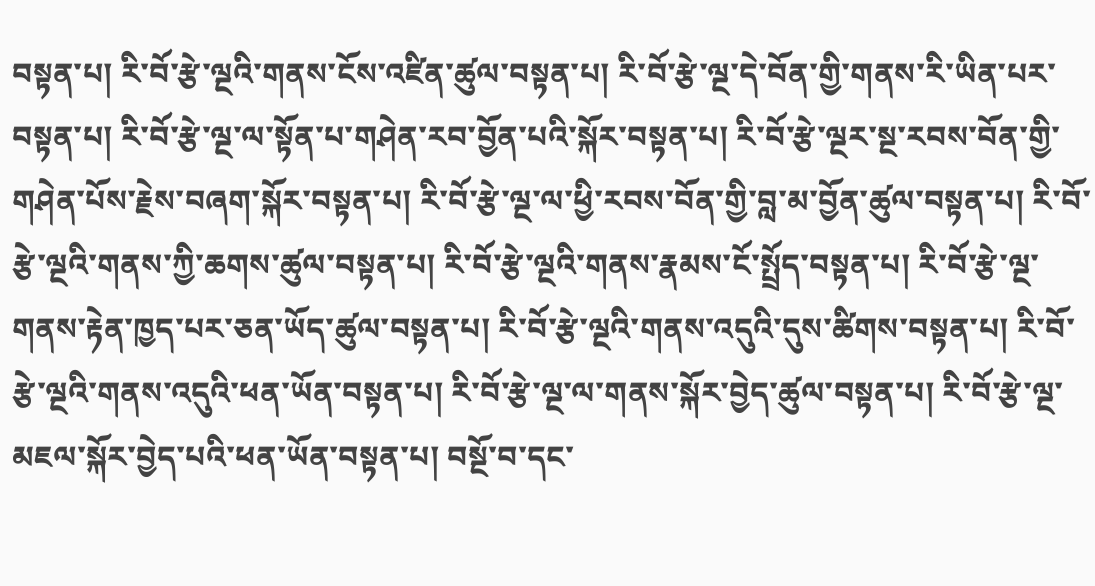བསྟན་པ། རི་བོ་རྩེ་ལྔའི་གནས་ངོས་འཛིན་ཚུལ་བསྟན་པ། རི་བོ་རྩེ་ལྔ་དེ་བོན་གྱི་གནས་རི་ཡིན་པར་བསྟན་པ། རི་བོ་རྩེ་ལྔ་ལ་སྟོན་པ་གཤེན་རབ་བྱོན་པའི་སྐོར་བསྟན་པ། རི་བོ་རྩེ་ལྔར་སྔ་རབས་བོན་གྱི་གཤེན་པོས་རྗེས་བཞག་སྐོར་བསྟན་པ། རི་བོ་རྩེ་ལྔ་ལ་ཕྱི་རབས་བོན་གྱི་བླ་མ་བྱོན་ཚུལ་བསྟན་པ། རི་བོ་རྩེ་ལྔའི་གནས་ཀྱི་ཆགས་ཚུལ་བསྟན་པ། རི་བོ་རྩེ་ལྔའི་གནས་རྣམས་ངོ་སྤྲོད་བསྟན་པ། རི་བོ་རྩེ་ལྔ་གནས་རྟེན་ཁྱད་པར་ཅན་ཡོད་ཚུལ་བསྟན་པ། རི་བོ་རྩེ་ལྔའི་གནས་འདུའི་དུས་ཚིགས་བསྟན་པ། རི་བོ་རྩེ་ལྔའི་གནས་འདུའི་ཕན་ཡོན་བསྟན་པ། རི་བོ་རྩེ་ལྔ་ལ་གནས་སྐོར་བྱེད་ཚུལ་བསྟན་པ། རི་བོ་རྩེ་ལྔ་མཇལ་སྐོར་བྱེད་པའི་ཕན་ཡོན་བསྟན་པ། བསྔོ་བ་དང་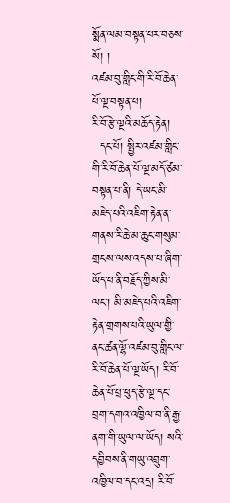སྨོན་ལམ་བསྟན་པར་བཅས་སོ། །
འཛམ་བུ་གླིང་གི་རི་བོ་ཆེན་པོ་ལྔ་བསྟན་པ།
རི་བོ་རྩེ་ལྔའི་མཆོད་རྟེན།
  དང་པོ། སྤྱིར་འཛམ་གླིང་གི་རི་བོ་ཆེན་པོ་ལྔ་མདོ་ཙམ་བསྟན་པ་ནི། དེ་ཡང་མི་མཇེད་པའི་འཇིག་རྟེན་ན་གནས་རི་ཆེ་མ་ཆུང་གསུམ་གྲངས་ལས་འདས་པ་ཞིག་ཡོད་པ་ནི་བརྗོད་ཀྱིས་མི་ལང་། མི་མཇེད་པའི་འཇིག་རྟེན་གྲགས་པའི་ཡུལ་གྱི་ནང་ཚན་ལྷོ་འཛམ་བུ་གླིང་ལ་རི་བོ་ཆེན་པོ་ལྔ་ཡོད། རི་བོ་ཆེན་པོ་པྲ་ཕུད་རྩེ་ལྔ་དང་བྲག་དགའ་འཁྱིལ་བ་ནི་རྒྱ་ནག་གི་ཡུལ་ལ་ཡོད། སའི་དབྱིབས་ནི་གཡུ་འབྲུག་འཁྱིལ་བ་དང་འདྲ། རི་བོ་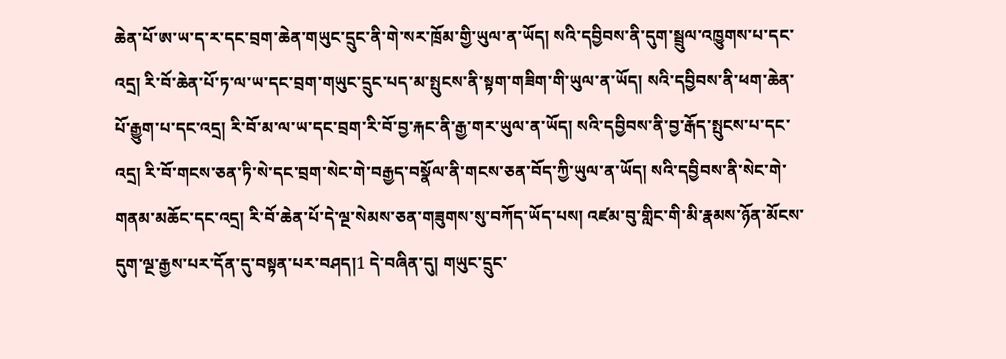ཆེན་པོ་ཨ་ཡ་ད་ར་དང་བྲག་ཆེན་གཡུང་དྲུང་ནི་གེ་སར་ཁྲོམ་གྱི་ཡུལ་ན་ཡོད། སའི་དབྱིབས་ནི་དུག་སྦྲུལ་འཁྱུགས་པ་དང་འདྲ། རི་བོ་ཆེན་པོ་ཏ་ལ་ཡ་དང་བྲག་གཡུང་དྲུང་པད་མ་སྤུངས་ནི་སྟག་གཟིག་གི་ཡུལ་ན་ཡོད། སའི་དབྱིབས་ནི་ཕག་ཆེན་པོ་རྒྱུག་པ་དང་འདྲ། རི་བོ་མ་ལ་ཡ་དང་བྲག་རི་བོ་བྱ་རྐང་ནི་རྒྱ་གར་ཡུལ་ན་ཡོད། སའི་དབྱིབས་ནི་བྱ་རྒོད་སྤུངས་པ་དང་འདྲ། རི་བོ་གངས་ཅན་ཏི་སེ་དང་བྲག་སེང་གེ་བརྒྱད་བསྣོལ་ནི་གངས་ཅན་བོད་ཀྱི་ཡུལ་ན་ཡོད། སའི་དབྱིབས་ནི་སེང་གེ་གནམ་མཆོང་དང་འདྲ། རི་བོ་ཆེན་པོ་དེ་ལྔ་སེམས་ཅན་གཟུགས་སུ་བཀོད་ཡོད་པས། འཛམ་བུ་གླིང་གི་མི་རྣམས་ཉོན་མོངས་དུག་ལྔ་རྒྱས་པར་དོན་དུ་བསྟན་པར་བཤད།1 དེ་བཞིན་དུ། གཡུང་དྲུང་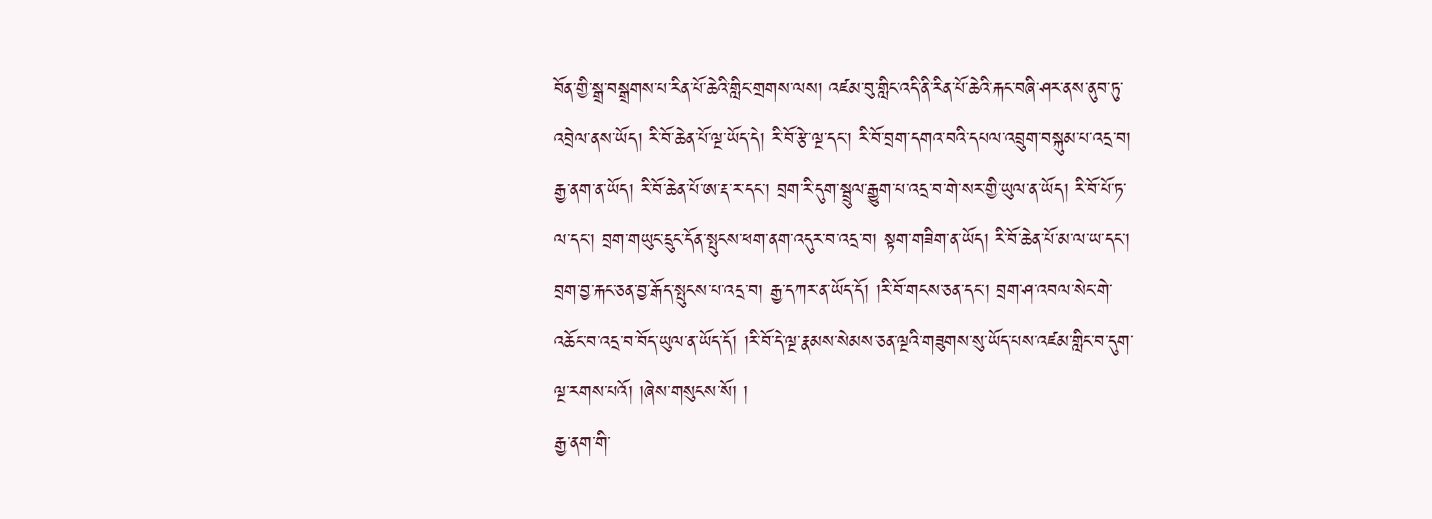བོན་གྱི་སྒྲ་བསྒྲགས་པ་རིན་པོ་ཆེའི་གླིང་གྲགས་ལས། འཛམ་བུ་གླིང་འདི་ནི་རིན་པོ་ཆེའི་རྐང་བཞི་ཤར་ནས་ནུབ་ཏུ་འབྲེལ་ནས་ཡོད། རི་བོ་ཆེན་པོ་ལྔ་ཡོད་དེ། རི་བོ་རྩེ་ལྔ་དང་། རི་བོ་བྲག་དགའ་བའི་དཔལ་འབྲུག་བསྐུམ་པ་འདྲ་བ། རྒྱ་ནག་ན་ཡོད། རི་བོ་ཆེན་པོ་ཨ་རྡ་ར་དང་། བྲག་རི་དུག་སྦྲུལ་རྒྱུག་པ་འདྲ་བ་གེ་སར་གྱི་ཡུལ་ན་ཡོད། རི་བོ་པོ་ཏ་ལ་དང་། བྲག་གཡུང་དྲུང་དོན་སྤུངས་ཕག་ནག་འདུར་བ་འདྲ་བ། སྟག་གཟིག་ན་ཡོད། རི་བོ་ཆེན་པོ་མ་ལ་ཡ་དང་། བྲག་བྱ་རྐང་ཅན་བྱ་རྒོད་སྤུངས་པ་འདྲ་བ། རྒྱ་དཀར་ན་ཡོད་དོ། །རི་བོ་གངས་ཅན་དང་། བྲག་ཤ་འབལ་སེང་གེ་འཆོང་བ་འདྲ་བ་བོད་ཡུལ་ན་ཡོད་དོ། །རི་བོ་དེ་ལྔ་རྣམས་སེམས་ཅན་ལྔའི་གཟུགས་སུ་ཡོད་པས་འཛམ་གླིང་བ་དུག་ལྔ་རགས་པའོ། །ཞེས་གསུངས་སོ། །
རྒྱ་ནག་གི་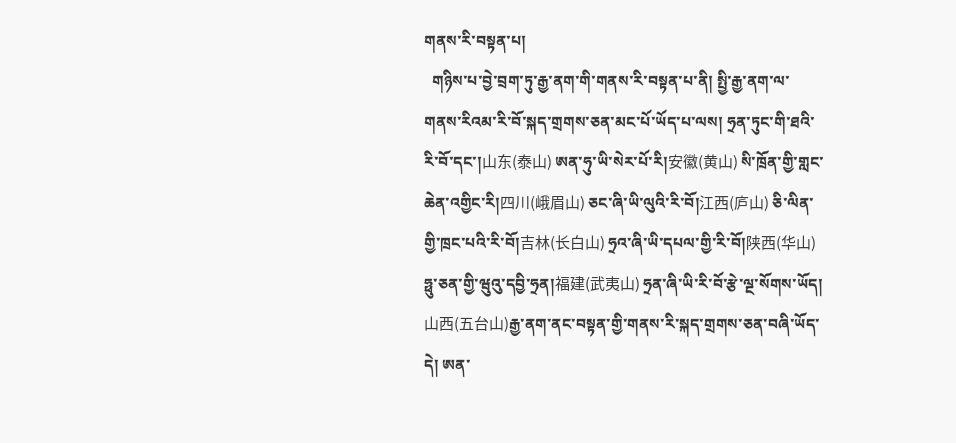གནས་རི་བསྟན་པ།
  གཉིས་པ་བྱེ་བྲག་ཏུ་རྒྱ་ནག་གི་གནས་རི་བསྟན་པ་ནི། སྤྱི་རྒྱ་ནག་ལ་གནས་རིའམ་རི་བོ་སྐད་གྲགས་ཅན་མང་པོ་ཡོད་པ་ལས། ཧྲན་ཏུང་གི་ཐའི་རི་བོ་དང་།山东(泰山) ཨན་ཧུ་ཡི་སེར་པོ་རི།安徽(黄山) སི་ཁྲོན་གྱི་གླང་ཆེན་འགྱིང་རི།四川(峨眉山) ཅང་ཞི་ཡི་ལུའི་རི་བོ།江西(庐山) ཅི་ལིན་གྱི་ཁྲང་པའི་རི་བོ།吉林(长白山) ཧྲའ་ཞི་ཡི་དཔལ་གྱི་རི་བོ།陕西(华山) ཧྥུ་ཅན་གྱི་ཝུའུ་དབྱི་ཧྲན།福建(武夷山) ཧྲན་ཞི་ཡི་རི་བོ་རྩེ་ལྔ་སོགས་ཡོད།山西(五台山)རྒྱ་ནག་ནང་བསྟན་གྱི་གནས་རི་སྐད་གྲགས་ཅན་བཞི་ཡོད་དེ། ཨན་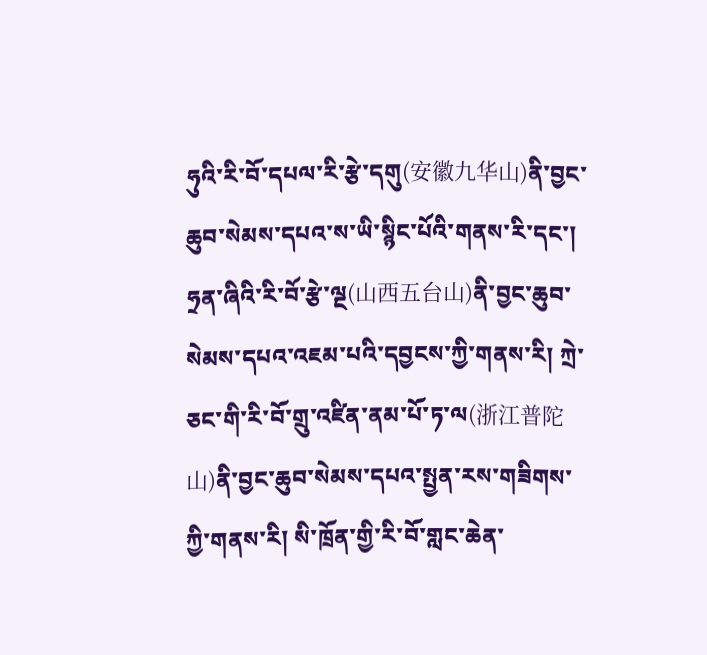ཧུའི་རི་བོ་དཔལ་རི་རྩེ་དགུ(安徽九华山)ནི་བྱང་ཆུབ་སེམས་དཔའ་ས་ཡི་སྙིང་པོའི་གནས་རི་དང་། ཧྲན་ཞིའི་རི་བོ་རྩེ་ལྔ(山西五台山)ནི་བྱང་ཆུབ་སེམས་དཔའ་འཇམ་པའི་དབྱངས་ཀྱི་གནས་རི། ཀྲེ་ཅང་གི་རི་བོ་གྲུ་འཛིན་ནམ་པོ་ཏ་ལ(浙江普陀山)ནི་བྱང་ཆུབ་སེམས་དཔའ་སྤྱན་རས་གཟིགས་ཀྱི་གནས་རི། སི་ཁྲོན་གྱི་རི་བོ་གླང་ཆེན་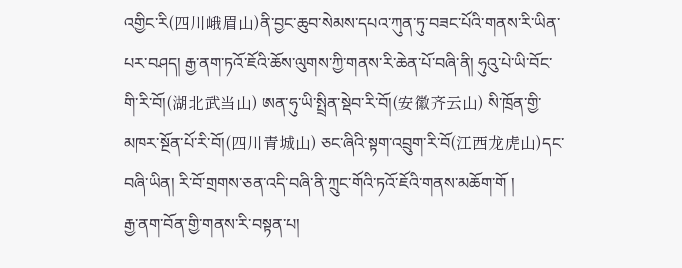འགྱིང་རི(四川峨眉山)ནི་བྱང་ཆུབ་སེམས་དཔའ་ཀུན་ཏུ་བཟང་པོའི་གནས་རི་ཡིན་པར་བཤད། རྒྱ་ནག་ཏའོ་ཇོའི་ཆོས་ལུགས་ཀྱི་གནས་རི་ཆེན་པོ་བཞི་ནི། ཧུའུ་པེ་ཡི་བོང་གི་རི་བོ།(湖北武当山) ཨན་ཧུ་ཡི་སྤྲིན་སྡེབ་རི་བོ།(安徽齐云山) སི་ཁྲོན་གྱི་མཁར་སྔོན་པོ་རི་བོ།(四川青城山) ཅང་ཞིའི་སྟག་འབྲུག་རི་བོ(江西龙虎山)དང་བཞི་ཡིན། རི་བོ་གྲགས་ཅན་འདི་བཞི་ནི་ཀྲུང་གོའི་ཏའོ་ཇོའི་གནས་མཆོག་གོ །
རྒྱ་ནག་བོན་གྱི་གནས་རི་བསྟན་པ།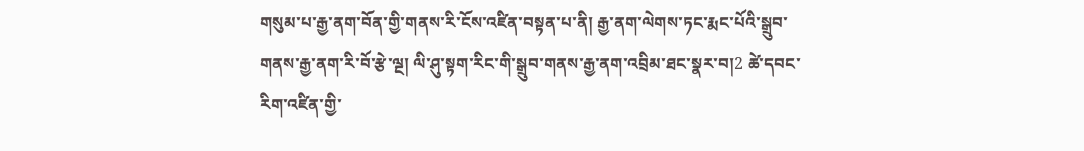གསུམ་པ་རྒྱ་ནག་བོན་གྱི་གནས་རི་ངོས་འཛིན་བསྟན་པ་ནི། རྒྱ་ནག་ལེགས་ཏང་རྨང་པོའི་སྒྲུབ་གནས་རྒྱ་ནག་རི་བོ་རྩེ་ལྔ། ལི་ཤུ་སྟག་རིང་གི་སྒྲུབ་གནས་རྒྱ་ནག་འབྲིམ་ཐང་སྣར་བ།2 ཚེ་དབང་རིག་འཛིན་གྱི་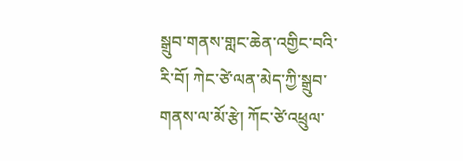སྒྲུབ་གནས་གླང་ཆེན་འགྱིང་བའི་རི་བོ། ཀེང་ཙེ་ལན་མེད་ཀྱི་སྒྲུབ་གནས་ལ་མོ་རྩེ། ཀོང་ཙེ་འཕྲུལ་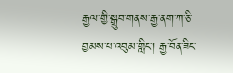རྒྱལ་གྱི་སྒྲུབ་གནས་རྒྱ་ནག་ཀ་ཅི་བྱམས་པ་འབུམ་གླིང་། རྒྱ་བོན་ཟིང་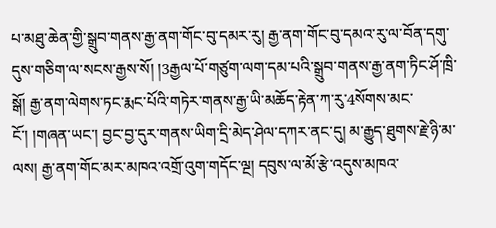པ་མཐུ་ཆེན་གྱི་སྒྲུབ་གནས་རྒྱ་ནག་གོང་བུ་དམར་རུ། རྒྱ་ནག་གོང་བུ་དམའ་རུ་ལ་བོན་དགུ་དུས་གཅིག་ལ་སངས་རྒྱས་སོ། །3རྒྱལ་པོ་གཙུག་ལག་དམ་པའི་སྒྲུབ་གནས་རྒྱ་ནག་ཏིང་ཤོ་ཁྲི་སྒོ། རྒྱ་ནག་ལེགས་ཏང་རྨང་པོའི་གཏེར་གནས་རྒྱ་ཡི་མཆོད་རྟེན་ཀ་རུ་4སོགས་མང་ངོ་། །གཞན་ཡང་། བྱང་བྱ་དུར་གནས་ཡིག་དྲི་མེད་ཤེལ་དཀར་ནང་དུ། མ་རྒྱུད་ཐུགས་རྗེ་ཉི་མ་ལས། རྒྱ་ནག་གོང་མར་མཁའ་འགྲོ་འུག་གདོང་ལྔ། དབུས་ལ་མོ་རྩེ་འདུས་མཁའ་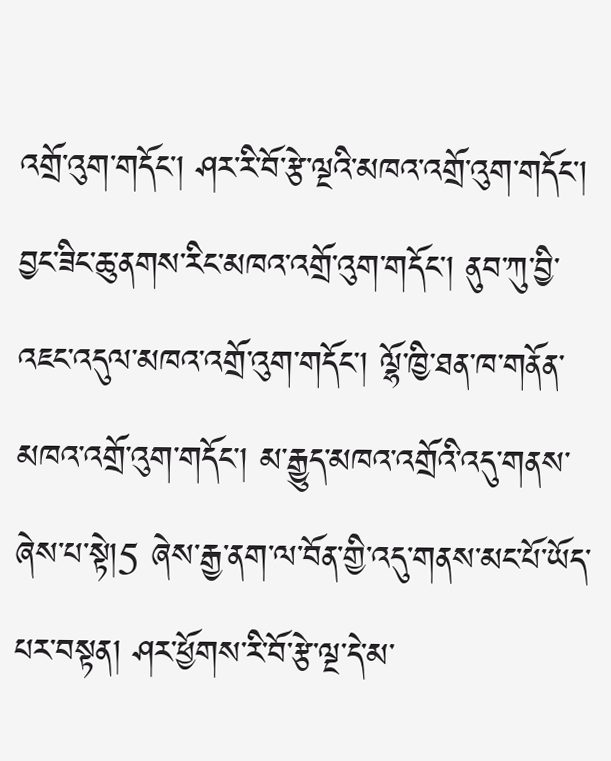འགྲོ་འུག་གདོང་། ཤར་རི་བོ་རྩེ་ལྔའི་མཁའ་འགྲོ་འུག་གདོང་། བྱང་ཟིང་ཆུ་ནགས་རིང་མཁའ་འགྲོ་འུག་གདོང་། ནུབ་ཀུ་བྱི་འཇང་འདུལ་མཁའ་འགྲོ་འུག་གདོང་། ལྷོ་ཁྱི་ཐན་ཁ་གནོན་མཁའ་འགྲོ་འུག་གདོང་། མ་རྒྱུད་མཁའ་འགྲོའི་འདུ་གནས་ཞེས་པ་སྟེ།5 ཞེས་རྒྱ་ནག་ལ་བོན་གྱི་འདུ་གནས་མང་པོ་ཡོད་པར་བསྟན། ཤར་ཕྱོགས་རི་བོ་རྩེ་ལྔ་དེ་མ་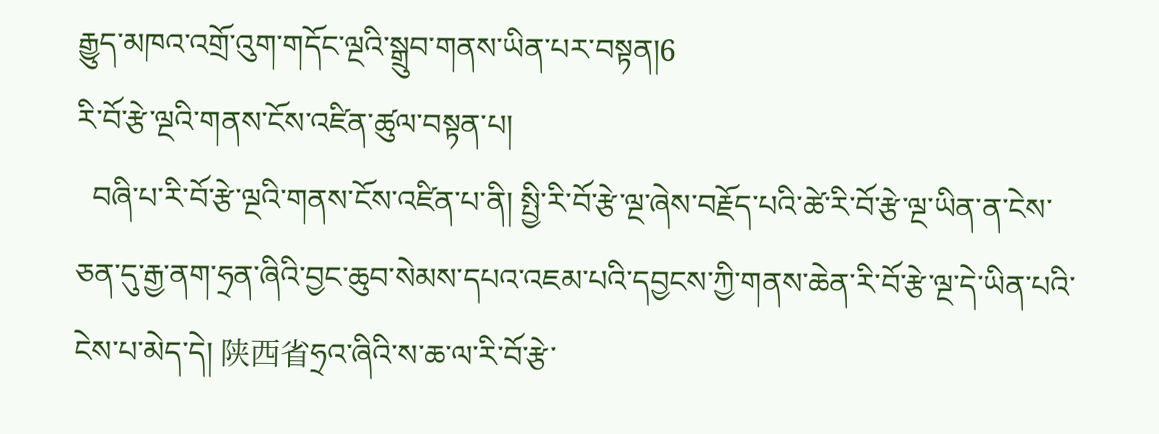རྒྱུད་མཁའ་འགྲོ་འུག་གདོང་ལྔའི་སྒྲུབ་གནས་ཡིན་པར་བསྟན།6
རི་བོ་རྩེ་ལྔའི་གནས་ངོས་འཛིན་ཚུལ་བསྟན་པ།
  བཞི་པ་རི་བོ་རྩེ་ལྔའི་གནས་ངོས་འཛིན་པ་ནི། སྤྱི་རི་བོ་རྩེ་ལྔ་ཞེས་བརྗོད་པའི་ཚེ་རི་བོ་རྩེ་ལྔ་ཡིན་ན་ངེས་ཅན་དུ་རྒྱ་ནག་ཧྲན་ཞིའི་བྱང་ཆུབ་སེམས་དཔའ་འཇམ་པའི་དབྱངས་ཀྱི་གནས་ཆེན་རི་བོ་རྩེ་ལྔ་དེ་ཡིན་པའི་ངེས་པ་མེད་དེ། 陕西省ཧྲའ་ཞིའི་ས་ཆ་ལ་རི་བོ་རྩེ་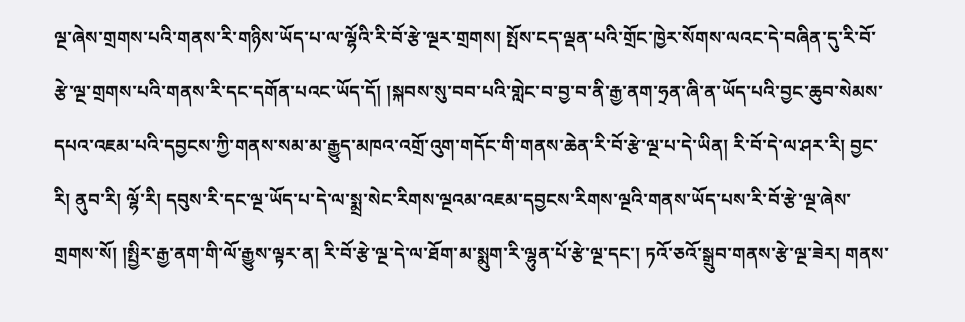ལྔ་ཞེས་གྲགས་པའི་གནས་རི་གཉིས་ཡོད་པ་ལ་ལྷོའི་རི་བོ་རྩེ་ལྔར་གྲགས། སྤོས་ངད་ལྡན་པའི་གྲོང་ཁྱེར་སོགས་ལའང་དེ་བཞིན་དུ་རི་བོ་རྩེ་ལྔ་གྲགས་པའི་གནས་རི་དང་དགོན་པའང་ཡོད་དོ། །སྐབས་སུ་བབ་པའི་གླེང་བ་བྱ་བ་ནི་རྒྱ་ནག་ཧྲན་ཞི་ན་ཡོད་པའི་བྱང་ཆུབ་སེམས་དཔའ་འཇམ་པའི་དབྱངས་ཀྱི་གནས་སམ་མ་རྒྱུད་མཁའ་འགྲོ་འུག་གདོང་གི་གནས་ཆེན་རི་བོ་རྩེ་ལྔ་པ་དེ་ཡིན། རི་བོ་དེ་ལ་ཤར་རི། བྱང་རི། ནུབ་རི། ལྷོ་རི། དབུས་རི་དང་ལྔ་ཡོད་པ་དེ་ལ་སྨྲ་སེང་རིགས་ལྔའམ་འཇམ་དབྱངས་རིགས་ལྔའི་གནས་ཡོད་པས་རི་བོ་རྩེ་ལྔ་ཞེས་གྲགས་སོ། །སྤྱིར་རྒྱ་ནག་གི་ལོ་རྒྱུས་ལྟར་ན། རི་བོ་རྩེ་ལྔ་དེ་ལ་ཐོག་མ་སྨུག་རི་ལྷུན་པོ་རྩེ་ལྔ་དང་། ཏའོ་ཅའོ་སྒྲུབ་གནས་རྩེ་ལྔ་ཟེར། གནས་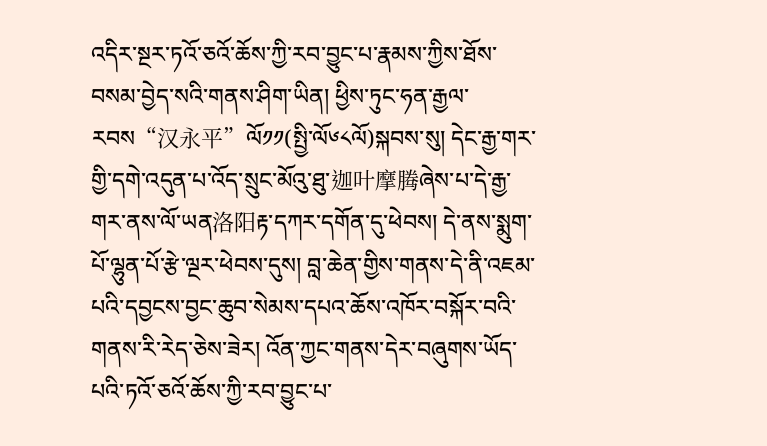འདིར་སྔར་ཏའོ་ཅའོ་ཆོས་ཀྱི་རབ་བྱུང་པ་རྣམས་ཀྱིས་ཐོས་བསམ་བྱེད་སའི་གནས་ཤིག་ཡིན། ཕྱིས་ཏུང་ཧན་རྒྱལ་རབས“汉永平”ལོ༡༡(སྤྱི་ལོ༦༨ལོ)སྐབས་སུ། དེང་རྒྱ་གར་གྱི་དགེ་འདུན་པ་འོད་སྲུང་མོའུ་ཐུ་迦叶摩腾ཞེས་པ་དེ་རྒྱ་གར་ནས་ལོ་ཡན洛阳རྟ་དཀར་དགོན་དུ་ཕེབས། དེ་ནས་སྨུག་པོ་ལྷུན་པོ་རྩེ་ལྔར་ཕེབས་དུས། བླ་ཆེན་གྱིས་གནས་དེ་ནི་འཇམ་པའི་དབྱངས་བྱང་ཆུབ་སེམས་དཔའ་ཆོས་འཁོར་བསྐོར་བའི་གནས་རི་རེད་ཅེས་ཟེར། འོན་ཀྱང་གནས་དེར་བཞུགས་ཡོད་པའི་ཏའོ་ཅའོ་ཆོས་ཀྱི་རབ་བྱུང་པ་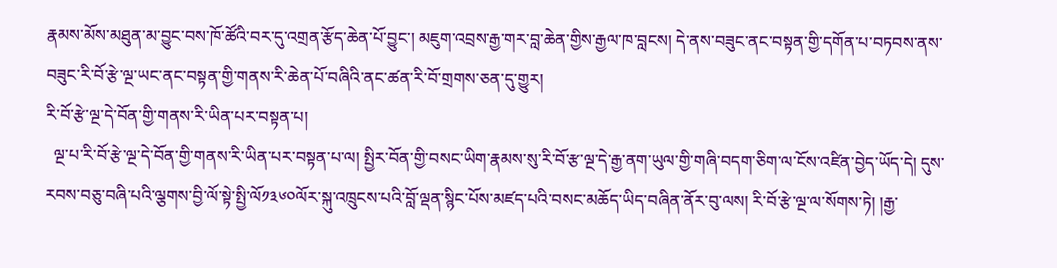རྣམས་མོས་མཐུན་མ་བྱུང་བས་ཁོ་ཚོའི་བར་དུ་འགྲན་རྩོད་ཆེན་པོ་བྱུང་། མཇུག་འབྲས་རྒྱ་གར་བླ་ཆེན་གྱིས་རྒྱལ་ཁ་བླངས། དེ་ནས་བཟུང་ནང་བསྟན་གྱི་དགོན་པ་བཏབས་ནས་བཟུང་རི་བོ་རྩེ་ལྔ་ཡང་ནང་བསྟན་གྱི་གནས་རི་ཆེན་པོ་བཞིའི་ནང་ཚན་རི་བོ་གྲགས་ཅན་དུ་གྱུར།
རི་བོ་རྩེ་ལྔ་དེ་བོན་གྱི་གནས་རི་ཡིན་པར་བསྟན་པ།
  ལྔ་པ་རི་བོ་རྩེ་ལྔ་དེ་བོན་གྱི་གནས་རི་ཡིན་པར་བསྟན་པ་ལ། སྤྱིར་བོན་གྱི་བསང་ཡིག་རྣམས་སུ་རི་བོ་རྩ་ལྔ་དེ་རྒྱ་ནག་ཡུལ་གྱི་གཞི་བདག་ཅིག་ལ་ངོས་འཛིན་བྱེད་ཡོད་དེ། དུས་རབས་བཅུ་བཞི་པའི་ལྕགས་བྱི་ལོ་སྟེ་སྤྱི་ལོ༡༣༦༠ལོར་སྐུ་འཁྲུངས་པའི་བློ་ལྡན་སྙིང་པོས་མཛད་པའི་བསང་མཆོད་ཡིད་བཞིན་ནོར་བུ་ལས། རི་བོ་རྩེ་ལྔ་ལ་སོགས་ཏེ། །རྒྱ་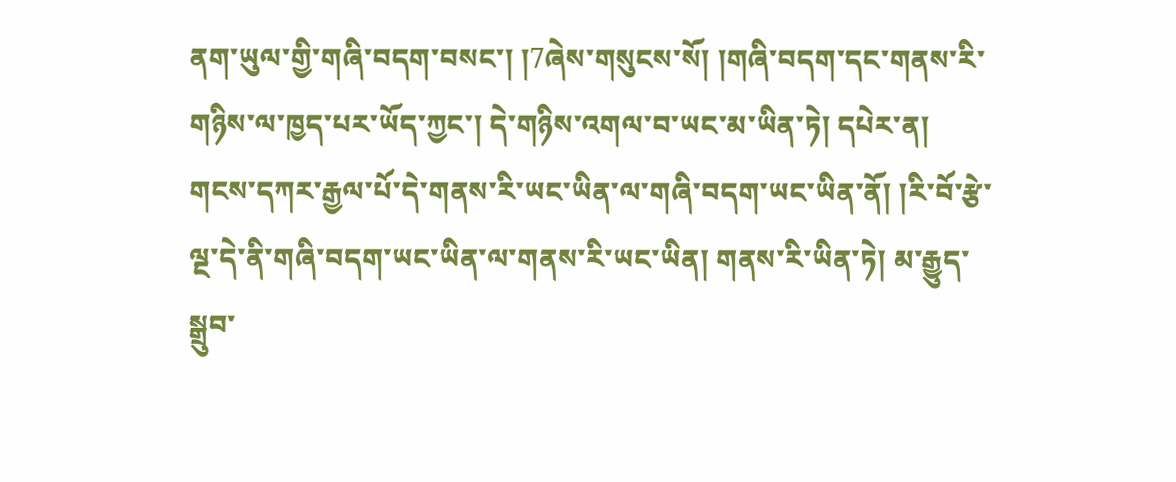ནག་ཡུལ་གྱི་གཞི་བདག་བསང་། །7ཞེས་གསུངས་སོ། །གཞི་བདག་དང་གནས་རི་གཉིས་ལ་ཁྱད་པར་ཡོད་ཀྱང་། དེ་གཉིས་འགལ་བ་ཡང་མ་ཡིན་ཏེ། དཔེར་ན། གངས་དཀར་རྒྱལ་པོ་དེ་གནས་རི་ཡང་ཡིན་ལ་གཞི་བདག་ཡང་ཡིན་ནོ། །རི་བོ་རྩེ་ལྔ་དེ་ནི་གཞི་བདག་ཡང་ཡིན་ལ་གནས་རི་ཡང་ཡིན། གནས་རི་ཡིན་ཏེ། མ་རྒྱུད་སྒྲུབ་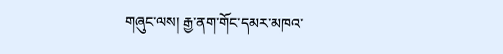གཞུང་ལས། རྒྱ་ནག་གོང་དམར་མཁའ་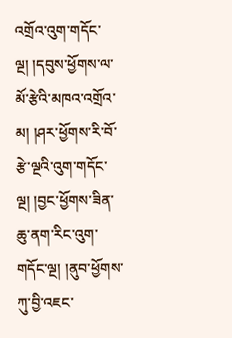འགྲོའ་འུག་གདོང་ལྔ། །དབུས་ཕྱོགས་ལ་མོ་རྩེའི་མཁའ་འགྲོའ་མ། །ཤར་ཕྱོགས་རི་བོ་རྩེ་ལྔའི་འུག་གདོང་ལྔ། །བྱང་ཕྱོགས་ཟིན་ཆུ་ནག་རིང་འུག་གདོང་ལྔ། །ནུབ་ཕྱོགས་ཀུ་བྱི་འཇང་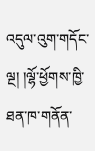འདུལ་འུག་གདོང་ལྔ། །ལྷོ་ཕྱོགས་ཁྱི་ཐན་ཁ་གནོན་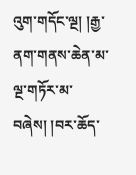འུག་གདོང་ལྔ། །རྒྱ་ནག་གནས་ཆེན་མ་ལྔ་གཏོར་མ་བཞེས། །བར་ཆོད་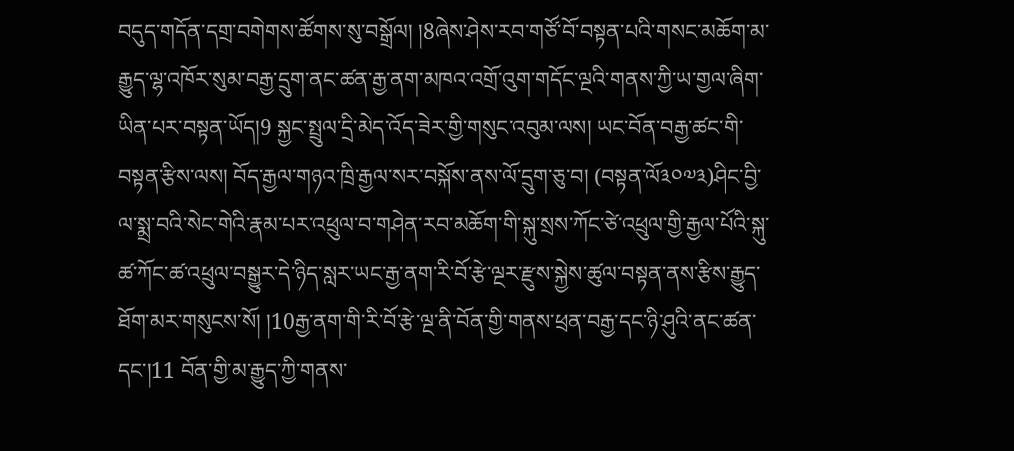བདུད་གདོན་དགྲ་བགེགས་ཚོགས་སུ་བསྒྲོལ། །8ཞེས་ཤེས་རབ་གཙོ་བོ་བསྟན་པའི་གསང་མཆོག་མ་རྒྱུད་ལྷ་འཁོར་སུམ་བརྒྱ་དྲུག་ནང་ཚན་རྒྱ་ནག་མཁའ་འགྲོ་འུག་གདོང་ལྔའི་གནས་ཀྱི་ཡ་གྱལ་ཞིག་ཡིན་པར་བསྟན་ཡོད།9 སྐྱང་སྤྲུལ་དྲི་མེད་འོད་ཟེར་གྱི་གསུང་འབུམ་ལས། ཡང་བོན་བརྒྱ་ཚང་གི་བསྟན་རྩིས་ལས། བོད་རྒྱལ་གཉའ་ཁྲི་རྒྱལ་སར་བསྐོས་ནས་ལོ་དྲུག་ཅུ་བ། (བསྟན་ལོ༣༠༧༣)ཤིང་བྱི་ལ་སྨྲ་བའི་སེང་གེའི་རྣམ་པར་འཕྲུལ་བ་གཤེན་རབ་མཆོག་གི་སྐུ་སྲས་ཀོང་ཙེ་འཕྲུལ་གྱི་རྒྱལ་པོའི་སྐུ་ཚ་ཀོང་ཚ་འཕྲུལ་བསྒྱུར་དེ་ཉིད་སླར་ཡང་རྒྱ་ནག་རི་བོ་རྩེ་ལྔར་རྫུས་སྐྱེས་ཚུལ་བསྟན་ནས་རྩིས་རྒྱུད་ཐོག་མར་གསུངས་སོ། །10རྒྱ་ནག་གི་རི་བོ་རྩེ་ལྔ་ནི་བོན་གྱི་གནས་ཕྲན་བརྒྱ་དང་ཉི་ཤུའི་ནང་ཚན་དང་།11 བོན་གྱི་མ་རྒྱུད་ཀྱི་གནས་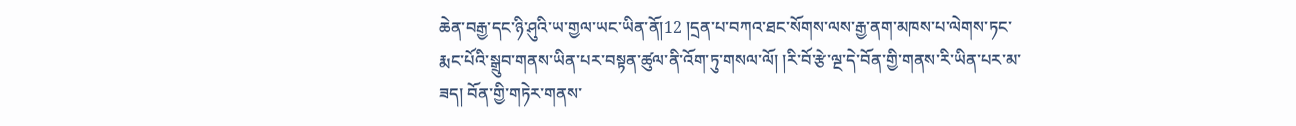ཆེན་བརྒྱ་དང་ཉི་ཤུའི་ཡ་གྱལ་ཡང་ཡིན་ནོ།12 །དྲན་པ་བཀའ་ཐང་སོགས་ལས་རྒྱ་ནག་མཁས་པ་ལེགས་ཏང་རྨང་པོའི་སྒྲུབ་གནས་ཡིན་པར་བསྟན་ཚུལ་ནི་འོག་ཏུ་གསལ་ལོ། །རི་བོ་རྩེ་ལྔ་དེ་བོན་གྱི་གནས་རི་ཡིན་པར་མ་ཟད། བོན་གྱི་གཏེར་གནས་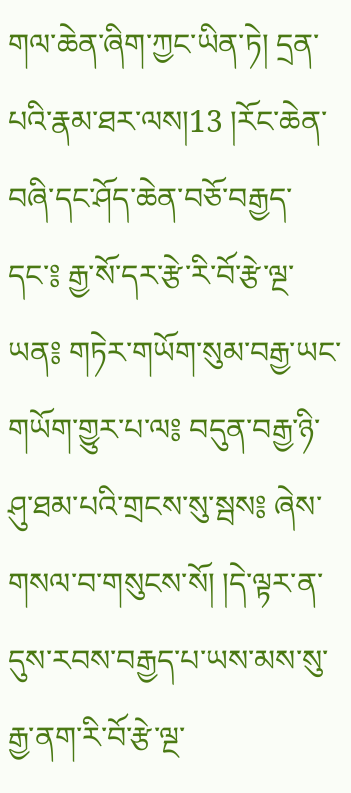གལ་ཆེན་ཞིག་ཀྱང་ཡིན་ཏེ། དྲན་པའི་རྣམ་ཐར་ལས།13 །རོང་ཆེན་བཞི་དང་ཤོད་ཆེན་བཅོ་བརྒྱད་དང་༔ རྒྱ་སོ་དར་རྩེ་རི་བོ་རྩེ་ལྔ་ཡན༔ གཏེར་གཡོག་སུམ་བརྒྱ་ཡང་གཡོག་གྱུར་པ་ལ༔ བདུན་བརྒྱ་ཉི་ཤུ་ཐམ་པའི་གྲངས་སུ་སྦས༔ ཞེས་གསལ་བ་གསུངས་སོ། །དེ་ལྟར་ན་དུས་རབས་བརྒྱད་པ་ཡས་མས་སུ་རྒྱ་ནག་རི་བོ་རྩེ་ལྔ་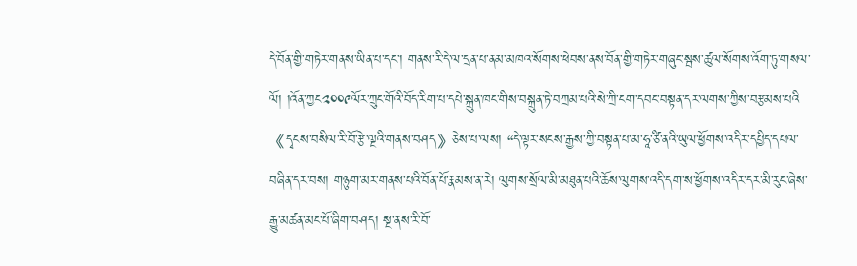དེ་བོན་གྱི་གཏེར་གནས་ཡིན་པ་དང་། གནས་རི་དེ་ལ་དྲན་པ་ནམ་མཁའ་སོགས་ཕེབས་ནས་བོན་གྱི་གཏེར་གཞུང་སྦས་ཚུལ་སོགས་འོག་ཏུ་གསལ་ལོ། །འོན་ཀྱང༢༠༠༩ལོར་ཀྲུང་གོའི་བོད་རིག་པ་དཔེ་སྐྲུན་ཁང་གིས་བསྐྲུན་ཏེ་བཀྲམ་པའི་སེ་ཀྲི་ངག་དབང་བསྟན་དར་ལགས་ཀྱིས་བརྩམས་པའི《དྭངས་བསིལ་རི་བོ་རྩེ་ལྔའི་གནས་བཤད》ཅེས་པ་ལས། “དེ་ལྟར་སངས་རྒྱས་ཀྱི་བསྟན་པ་མ་ཧཱ་ཙི་ནའི་ཡུལ་ཕྱོགས་འདིར་དཔྱིད་དཔལ་བཞིན་དར་བས། གཉུག་མར་གནས་པའི་བོན་པོ་རྣམས་ན་རེ། ལུགས་སྲོལ་མི་མཐུན་པའི་ཆོས་ལུགས་འདི་དག་ས་ཕྱོགས་འདིར་དར་མི་རུང་ཞེས་རྒྱུ་མཚན་མང་པོ་ཞིག་བཤད། སྔ་ནས་རི་བོ་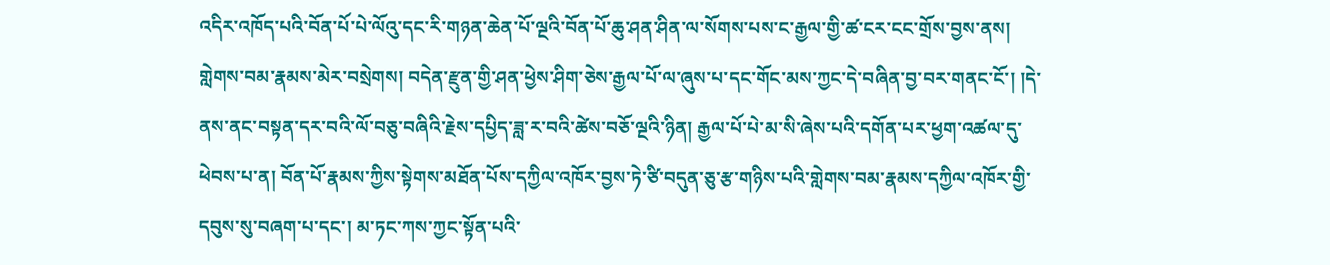འདིར་འཁོད་པའི་བོན་པོ་པེ་ལོའུ་དང་རི་གཉན་ཆེན་པོ་ལྔའི་བོན་པོ་ཆུ་ཤན་ཤིན་ལ་སོགས་པས་ང་རྒྱལ་གྱི་ཚ་ངར་ངང་གྲོས་བྱས་ནས། གླེགས་བམ་རྣམས་མེར་བསྲེགས། བདེན་རྫུན་གྱི་ཤན་ཕྱེས་ཤིག་ཅེས་རྒྱལ་པོ་ལ་ཞུས་པ་དང་གོང་མས་ཀྱང་དེ་བཞིན་བྱ་བར་གནང་ངོ་། །དེ་ནས་ནང་བསྟན་དར་བའི་ལོ་བཅུ་བཞིའི་རྗེས་དཔྱིད་ཟླ་ར་བའི་ཚེས་བཅོ་ལྔའི་ཉིན། རྒྱལ་པོ་པེ་མ་སི་ཞེས་པའི་དགོན་པར་ཕྱག་འཚལ་དུ་ཕེབས་པ་ན། བོན་པོ་རྣམས་ཀྱིས་སྟེགས་མཐོན་པོས་དཀྱིལ་འཁོར་བྱས་ཏེ་ཙི་བདུན་ཅུ་རྩ་གཉིས་པའི་གླེགས་བམ་རྣམས་དཀྱིལ་འཁོར་གྱི་དབུས་སུ་བཞག་པ་དང་། མ་ཏང་ཀས་ཀྱང་སྟོན་པའི་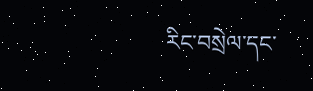རིང་བསྲེལ་དང་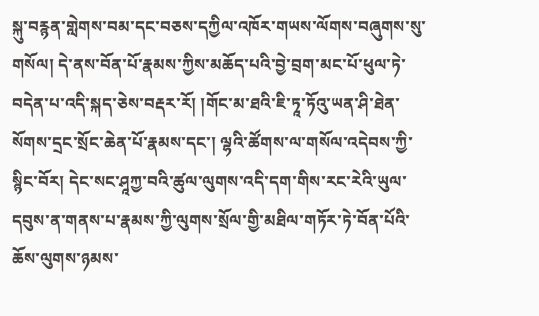སྐུ་བརྙན་གླེགས་བམ་དང་བཅས་དཀྱིལ་འཁོར་གཡས་ལོགས་བཞུགས་སུ་གསོལ། དེ་ནས་བོན་པོ་རྣམས་ཀྱིས་མཆོད་པའི་བྱེ་བྲག་མང་པོ་ཕུལ་ཏེ་བདེན་པ་འདི་སྐད་ཅེས་བརྡར་རོ། །གོང་མ་ཐའི་ཇི་ཏཱ་ཏོའུ་ཡན་ཤི་ཐེན་སོགས་དྲང་སྲོང་ཆེན་པོ་རྣམས་དང་། ལྷའི་ཚོགས་ལ་གསོལ་འདེབས་ཀྱི་སྙིང་བོར། དེང་སང་ཤཱཀྱ་བའི་ཚུལ་ལུགས་འདི་དག་གིས་རང་རེའི་ཡུལ་དབུས་ན་གནས་པ་རྣམས་ཀྱི་ལུགས་སྲོལ་གྱི་མཐིལ་གཏོར་ཏེ་བོན་པོའི་ཆོས་ལུགས་ཉམས་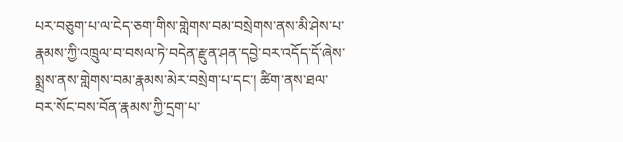པར་བཅུག་པ་ལ་ངེད་ཅག་གིས་གླེགས་བམ་བསྲེགས་ནས་མི་ཤེས་པ་རྣམས་ཀྱི་འཁྲུལ་བ་བསལ་ཏེ་བདེན་རྫུན་ཤན་དབྱེ་བར་འདོད་དོ་ཞེས་སྨྲས་ནས་གླེགས་བམ་རྣམས་མེར་བསྲེག་པ་དང་། ཚིག་ནས་ཐལ་བར་སོང་བས་བོན་རྣམས་ཀྱི་དྲག་པ་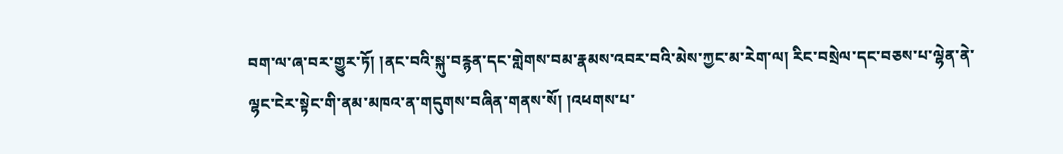བག་ལ་ཞ་བར་གྱུར་ཏོ། །ནང་བའི་སྐུ་བརྙན་དང་གླེགས་བམ་རྣམས་འབར་བའི་མེས་ཀྱང་མ་རེག་ལ། རིང་བསྲེལ་དང་བཅས་པ་ལྷེན་ནེ་ལྷང་ངེར་སྟེང་གི་ནམ་མཁའ་ན་གདུགས་བཞིན་གནས་སོ། །འཕགས་པ་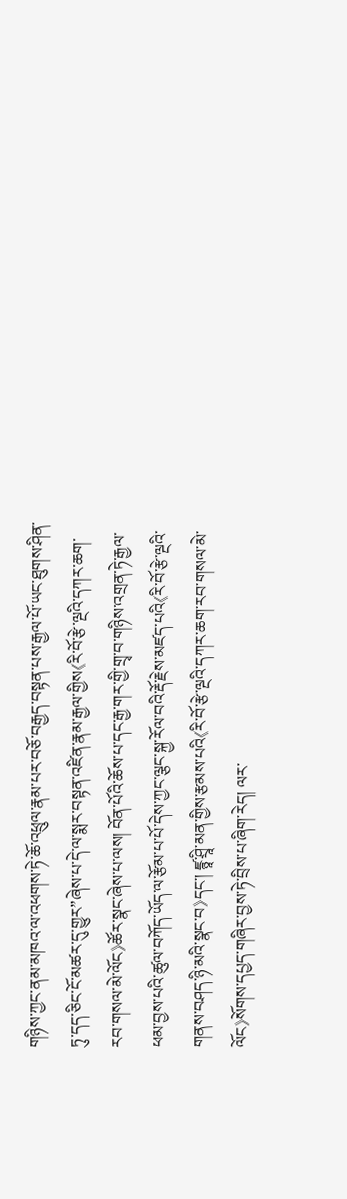གཉིས་ཀྱང་ནམ་མཁའ་ལ་འཕགས་ཏེ་ཆོ་འཕྲུལ་རྣམ་པར་བཅོ་བརྒྱད་བསྟན་པས་རྒྱལ་པོ་ཡང་ཐུགས་ཤིན་ཏུ་དད་ཅིང་ངོ་མཚར་དུ་གྱུར”ཞེས་པ་དེ་ལ་སྨར་བསྟན་འཛིན་རྣམ་རྒྱལ་གྱིས《རི་བོ་རྩེ་ལྔའི་དཀར་ཆག་རབ་གསལ་མེ་ལོང》ཚོར་སྣང་ཞེས་པ་ལས། བོན་པོའི་ཆོས་པ་དང་རྒྱ་གར་གྱི་གྲྭ་བ་གཉིས་འགྲན་ཏེ་རྒྱལ་ཕམ་བྱས་པའི་ཚུལ་བཀོད་ཡོད་ལ་རྩོམ་པ་པོ་དེས་ཀྱང་ལྕང་སྐྱ་རོལ་བའི་རྡོ་རྗེས་མཛད་པའི《རི་བོ་རྩེ་ལྔའི་གནས་བཤད་ཉི་མའི་སྣང་བ》དང་། ཛྙཱ་ཤྲཱི་མན་གྱིས་རྩམས་པའི《རི་བོ་རྩེ་ལྔའི་དཀར་ཆག་རབ་གསལ་མེ་ལོང》སོགས་དཔྱད་གཞིར་བྱས་ཏེ་བྲིས་པ་ཞིག་རེད། ལར་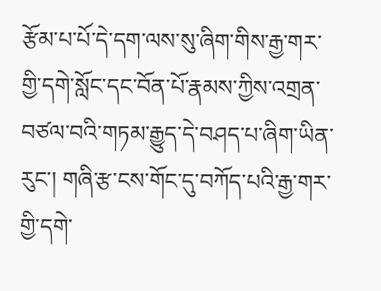རྩོམ་པ་པོ་དེ་དག་ལས་སུ་ཞིག་གིས་རྒྱ་གར་གྱི་དགེ་སློང་དང་བོན་པོ་རྣམས་ཀྱིས་འགྲན་བཙལ་བའི་གཏམ་རྒྱུད་དེ་བཤད་པ་ཞིག་ཡིན་རུང་། གཞི་རྩ་ངས་གོང་དུ་བཀོད་པའི་རྒྱ་གར་གྱི་དགེ་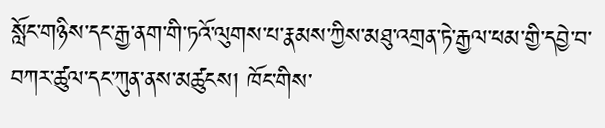སློང་གཉིས་དང་རྒྱ་ནག་གི་ཏའོ་ལུགས་པ་རྣམས་ཀྱིས་མཐུ་འགྲན་ཏེ་རྒྱལ་ཕམ་གྱི་དབྱེ་བ་བཀར་ཚུལ་དང་ཀུན་ནས་མཚུངས། ཁོང་གིས་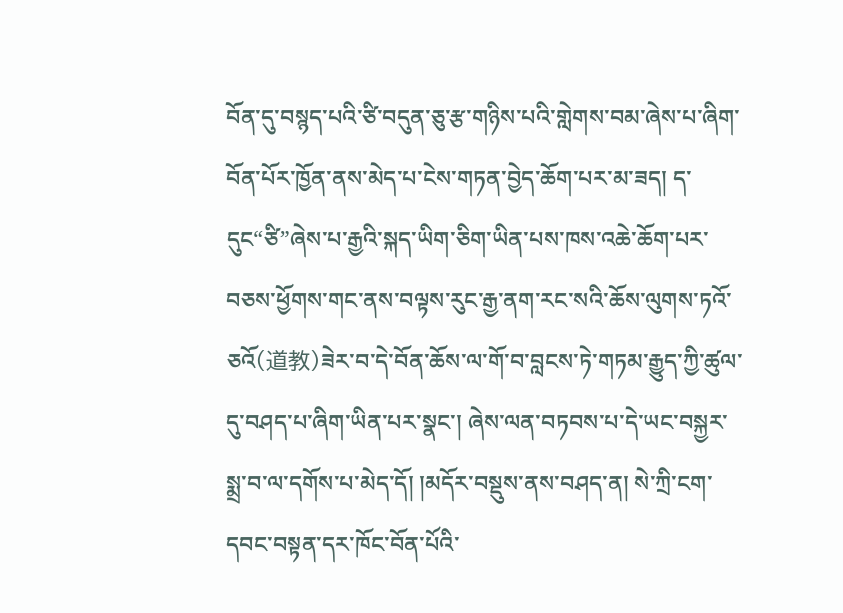བོན་དུ་བསྙད་པའི་ཙི་བདུན་ཅུ་རྩ་གཉིས་པའི་གླེགས་བམ་ཞེས་པ་ཞིག་བོན་པོར་ཁྱོན་ནས་མེད་པ་ངེས་གཏན་བྱེད་ཆོག་པར་མ་ཟད། ད་དུང“ཙི”ཞེས་པ་རྒྱའི་སྐད་ཡིག་ཅིག་ཡིན་པས་ཁས་འཆེ་ཆོག་པར་བཅས་ཕྱོགས་གང་ནས་བལྟས་རུང་རྒྱ་ནག་རང་སའི་ཆོས་ལུགས་ཏའོ་ཅའོ(道教)ཟེར་བ་དེ་བོན་ཆོས་ལ་གོ་བ་བླངས་ཏེ་གཏམ་རྒྱུད་ཀྱི་ཚུལ་དུ་བཤད་པ་ཞིག་ཡིན་པར་སྣང་། ཞེས་ལན་བཏབས་པ་དེ་ཡང་བསྐྱར་སྨྲ་བ་ལ་དགོས་པ་མེད་དོ། །མདོར་བསྡུས་ནས་བཤད་ན། སེ་ཀྲི་ངག་དབང་བསྟན་དར་ཁོང་བོན་པོའི་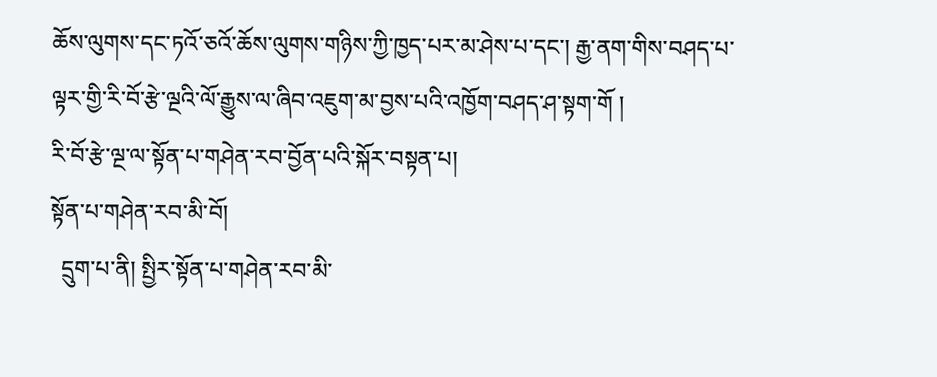ཆོས་ལུགས་དང་ཏའོ་ཅའོ་ཆོས་ལུགས་གཉིས་ཀྱི་ཁྱད་པར་མ་ཤེས་པ་དང་། རྒྱ་ནག་གིས་བཤད་པ་ལྟར་གྱི་རི་བོ་རྩེ་ལྔའི་ལོ་རྒྱུས་ལ་ཞིབ་འཇུག་མ་བྱས་པའི་འཁྱོག་བཤད་ཤ་སྟག་གོ །
རི་བོ་རྩེ་ལྔ་ལ་སྟོན་པ་གཤེན་རབ་བྱོན་པའི་སྐོར་བསྟན་པ།
སྟོན་པ་གཤེན་རབ་མི་བོ།
  དྲུག་པ་ནི། སྤྱིར་སྟོན་པ་གཤེན་རབ་མི་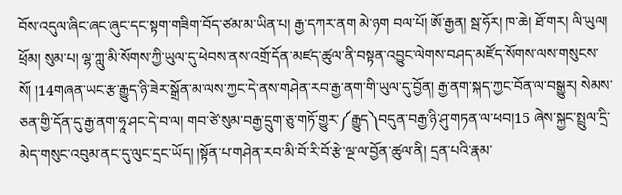བོས་འདུལ་ཞིང་ཞང་ཞུང་དང་སྟག་གཟིག་བོད་ཙམ་མ་ཡིན་པ། རྒྱ་དཀར་ནག མེ་ཉག བལ་པོ། ཨོ་རྒྱན། སྦ་ཧོར། ཁ་ཆེ། ཐོ་གར། ལི་ཡུལ། ཕྲོམ། སུམ་པ། ལྷ་ཀླུ་མི་སོགས་ཀྱི་ཡུལ་དུ་ཕེབས་ནས་འགྲོ་དོན་མཛད་ཚུལ་ནི་བསྟན་འབྱུང་ལེགས་བཤད་མཛོད་སོགས་ལས་གསུངས་སོ། །14གཞན་ཡང་རྩ་རྒྱུད་ཉི་ཟེར་སྒྲོན་མ་ལས་ཀྱང་དེ་ནས་གཤེན་རབ་རྒྱ་ནག་གི་ཡུལ་དུ་བྱོན། རྒྱ་ནག་སྐད་ཀྱང་བོན་ལ་བསྒྱུར། སེམས་ཅན་གྱི་དོན་དུ་རྒྱ་ནག་ཧཱ་ཤང་དེ་བ་ལ། གབ་ཙེ་སུམ་བརྒྱ་དྲུག་ཅུ་གཏོ་གྱུར་༼རྒྱུད༽བདུན་བརྒྱ་ཉི་ཤུ་གཏན་ལ་ཕབ།15 ཞེས་སྐྱང་སྤྲུལ་དྲི་མེད་གསུང་འབུམ་ནང་དུ་ལུང་དྲང་ཡོད། །སྟོན་པ་གཤེན་རབ་མི་བོ་རི་བོ་རྩེ་ལྔ་ལ་བྱོན་ཚུལ་ནི། དྲན་པའི་རྣམ་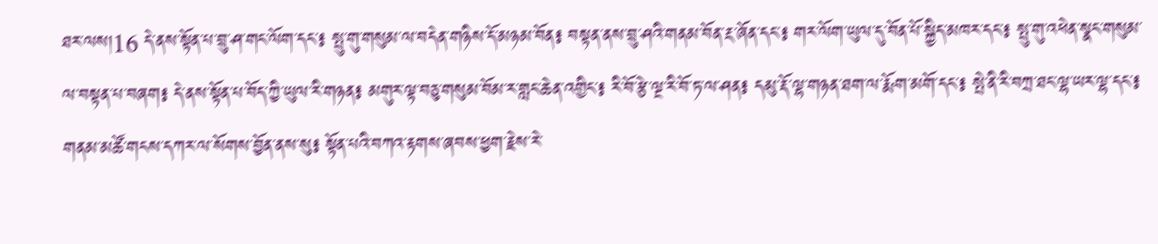ཐར་ལས།16 དེ་ནས་སྟོན་པ་བྲུ་ཤ་གང་ལོག་དང་༔ སྤུ་གུ་གསུམ་ལ་བདེན་གཉིས་དོ་མཉམ་བོན༔ བསྟན་ནས་བྲུ་ཤའི་གནམ་བོན་རྔ་ཞོན་དང་༔ གར་ལོག་ཡུལ་དུ་བོན་པོ་སྐྱིད་མཁར་དང་༔ སྤུ་གུ་འཕེན་སྣང་གསུམ་ལ་བསྟན་པ་བཞག༔ དེ་ནས་སྟོན་པ་བོད་ཀྱི་ཡུལ་རི་གཉན༔ མགུར་ལྟ་བཅུ་གསུམ་བོམ་ར་གླང་ཆེན་འགྱིང་༔ རི་བོ་རྩེ་ལྔ་རི་བོ་ཏ་ལ་ཤན༔ དམུ་རྡོ་ལྷ་གཉན་ཐག་ལ་རྨོག་མགོ་དང་༔ སྤེ་ནི་རི་བཀྲ་ཐང་ལྷ་ཡར་ལྷ་དང་༔ གནམ་མཚོ་གངས་དཀར་ལ་སོགས་བྱོན་ནས་སུ༔ སྟོན་པའི་བཀའ་རྟགས་ཞབས་ཕྱག་རྗེས་རེ་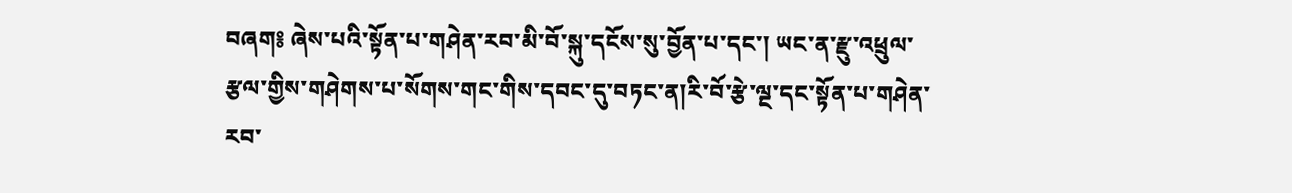བཞག༔ ཞེས་པའི་སྟོན་པ་གཤེན་རབ་མི་བོ་སྐུ་དངོས་སུ་བྱོན་པ་དང་། ཡང་ན་རྫུ་འཕྲུལ་རྩལ་གྱིས་གཤེགས་པ་སོགས་གང་གིས་དབང་དུ་བཏང་ན།རི་བོ་རྩེ་ལྔ་དང་སྟོན་པ་གཤེན་རབ་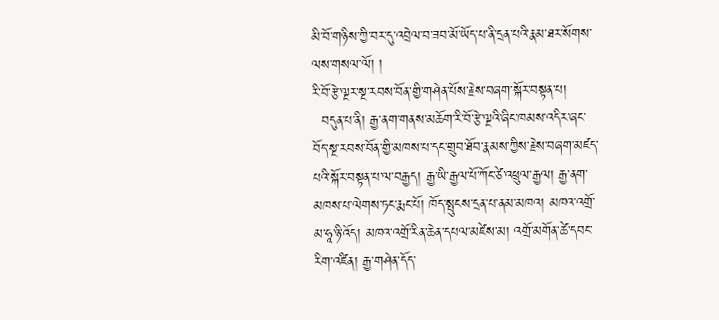མི་བོ་གཉིས་ཀྱི་བར་དུ་འབྲེལ་བ་ཟབ་མོ་ཡོད་པ་ནི་དྲན་པའི་རྣམ་ཐར་སོགས་ལས་གསལ་ལོ། །
རི་བོ་རྩེ་ལྔར་སྔ་རབས་བོན་གྱི་གཤེན་པོས་རྗེས་བཞག་སྐོར་བསྟན་པ།
  བདུན་པ་ནི། རྒྱ་ནག་གནས་མཆོག་རི་བོ་རྩེ་ལྔའི་ཞིང་ཁམས་འདིར་ཞང་བོད་སྔ་རབས་བོན་གྱི་མཁས་པ་དང་གྲུབ་ཐོབ་རྣམས་ཀྱིས་རྗེས་བཞག་མཛད་པའི་སྐོར་བསྟན་པ་ལ་བརྒྱད། རྒྱ་ཡི་རྒྱལ་པོ་ཀོང་ཙེ་འཕྲུལ་རྒྱལ། རྒྱ་ནག་མཁས་པ་ལེགས་ཏང་རྨང་པོ། ཁོད་སྤུངས་དྲན་པ་ནམ་མཁའ། མཁའ་འགྲོ་མ་ཧཱ་ཉི་འོད། མཁའ་འགྲོ་རིན་ཆེན་དཔལ་མཛེས་མ། འགྲོ་མགོན་ཚེ་དབང་རིག་འཛིན། རྒྱ་གཤེན་དོད་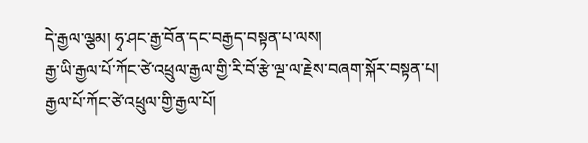དེ་རྒྱལ་ལྕམ། ཧྭ་ཤང་རྒྱ་བོན་དང་བརྒྱད་བསྟན་པ་ལས།
རྒྱ་ཡི་རྒྱལ་པོ་ཀོང་ཙེ་འཕྲུལ་རྒྱལ་གྱི་རི་བོ་རྩེ་ལྔ་ལ་རྗེས་བཞག་སྐོར་བསྟན་པ།
རྒྱལ་པོ་ཀོང་ཙེ་འཕྲུལ་གྱི་རྒྱལ་པོ།